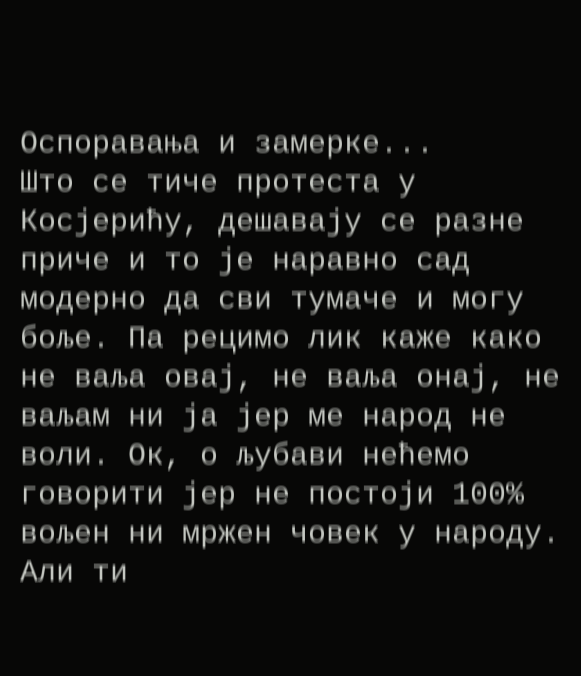Оспоравања и замерке...
Што се тиче протеста у Косјерићу, дешавају се разне приче и то је наравно сад модерно да сви тумаче и могу боље. Па рецимо лик каже како не ваља овај, не ваља онај, не ваљам ни ја јер ме народ не воли. Ок, о љубави нећемо говорити јер не постоји 100% вољен ни мржен човек у народу. Али ти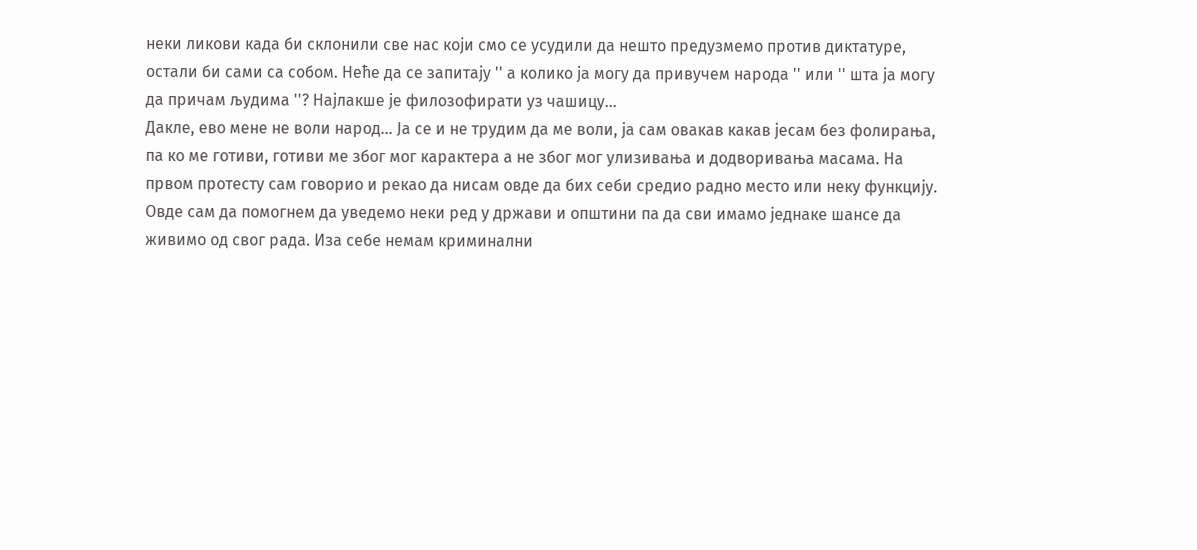неки ликови када би склонили све нас који смо се усудили да нешто предузмемо против диктатуре, остали би сами са собом. Неће да се запитају '' а колико ја могу да привучем народа '' или '' шта ја могу да причам људима ''? Најлакше је филозофирати уз чашицу...
Дакле, ево мене не воли народ... Ја се и не трудим да ме воли, ја сам овакав какав јесам без фолирања, па ко ме готиви, готиви ме због мог карактера а не због мог улизивања и додворивања масама. На првом протесту сам говорио и рекао да нисам овде да бих себи средио радно место или неку функцију. Овде сам да помогнем да уведемо неки ред у држави и општини па да сви имамо једнаке шансе да живимо од свог рада. Иза себе немам криминални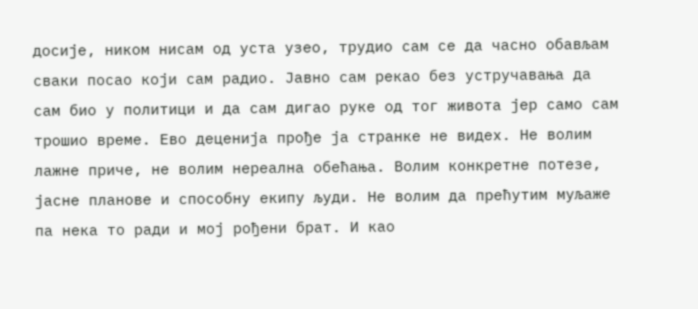досије, ником нисам од уста узео, трудио сам се да часно обављам сваки посао који сам радио. Јавно сам рекао без устручавања да сам био у политици и да сам дигао руке од тог живота јер само сам трошио време. Ево деценија прође ја странке не видех. Не волим лажне приче, не волим нереална обећања. Волим конкретне потезе, јасне планове и способну екипу људи. Не волим да прећутим муљаже па нека то ради и мој рођени брат. И као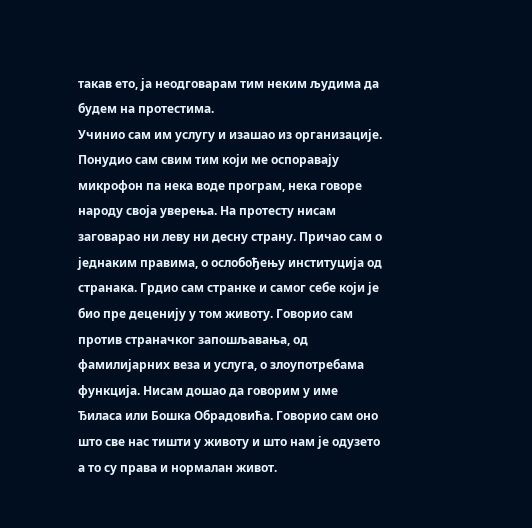такав ето, ја неодговарам тим неким људима да будем на протестима.
Учинио сам им услугу и изашао из организације. Понудио сам свим тим који ме оспоравају микрофон па нека воде програм, нека говоре народу своја уверења. На протесту нисам заговарао ни леву ни десну страну. Причао сам о једнаким правима, о ослобођењу институција од странака. Грдио сам странке и самог себе који је био пре деценију у том животу. Говорио сам против страначког запошљавања, од фамилијарних веза и услуга, о злоупотребама функција. Нисам дошао да говорим у име Ђиласа или Бошка Обрадовића. Говорио сам оно што све нас тишти у животу и што нам је одузето а то су права и нормалан живот.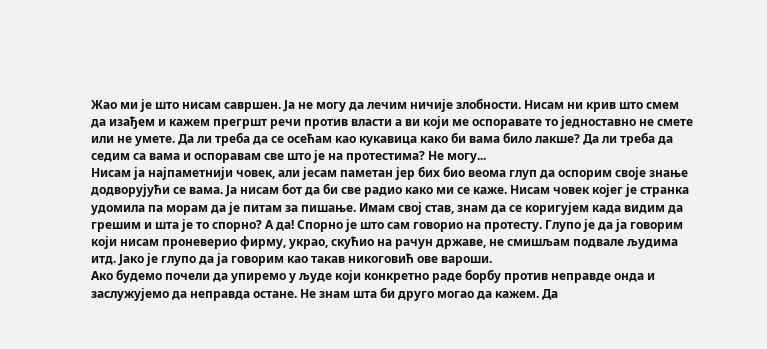Жао ми је што нисам савршен. Ја не могу да лечим ничије злобности. Нисам ни крив што смем да изађем и кажем прегршт речи против власти а ви који ме оспоравате то једноставно не смете или не умете. Да ли треба да се осећам као кукавица како би вама било лакше? Да ли треба да седим са вама и оспоравам све што је на протестима? Не могу...
Нисам ја најпаметнији човек, али јесам паметан јер бих био веома глуп да оспорим своје знање додворујући се вама. Ја нисам бот да би све радио како ми се каже. Нисам човек којег је странка удомила па морам да је питам за пишање. Имам свој став, знам да се коригујем када видим да грешим и шта је то спорно? А да! Спорно је што сам говорио на протесту. Глупо је да ја говорим који нисам проневерио фирму, украо, скућио на рачун државе, не смишљам подвале људима итд. Јако је глупо да ја говорим као такав никоговић ове вароши.
Ако будемо почели да упиремо у људе који конкретно раде борбу против неправде онда и заслужујемо да неправда остане. Не знам шта би друго могао да кажем. Да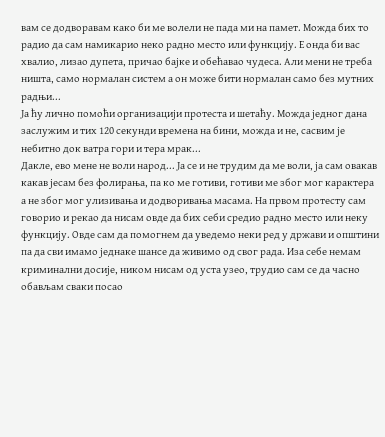вам се додворавам како би ме волели не пада ми на памет. Можда бих то радио да сам намикарио неко радно место или функцију. Е онда би вас хвалио, лизао дупета, причао бајке и обећавао чудеса. Али мени не треба ништа, само нормалан систем а он може бити нормалан само без мутних радњи...
Ја ћу лично помоћи организацији протеста и шетаћу. Можда једног дана заслужим и тих 120 секунди времена на бини, можда и не, сасвим је небитно док ватра гори и тера мрак...
Дакле, ево мене не воли народ... Ја се и не трудим да ме воли, ја сам овакав какав јесам без фолирања, па ко ме готиви, готиви ме због мог карактера а не због мог улизивања и додворивања масама. На првом протесту сам говорио и рекао да нисам овде да бих себи средио радно место или неку функцију. Овде сам да помогнем да уведемо неки ред у држави и општини па да сви имамо једнаке шансе да живимо од свог рада. Иза себе немам криминални досије, ником нисам од уста узео, трудио сам се да часно обављам сваки посао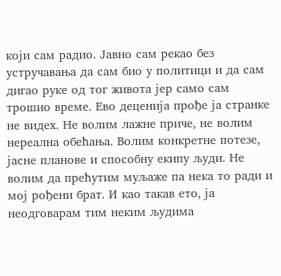који сам радио. Јавно сам рекао без устручавања да сам био у политици и да сам дигао руке од тог живота јер само сам трошио време. Ево деценија прође ја странке не видех. Не волим лажне приче, не волим нереална обећања. Волим конкретне потезе, јасне планове и способну екипу људи. Не волим да прећутим муљаже па нека то ради и мој рођени брат. И као такав ето, ја неодговарам тим неким људима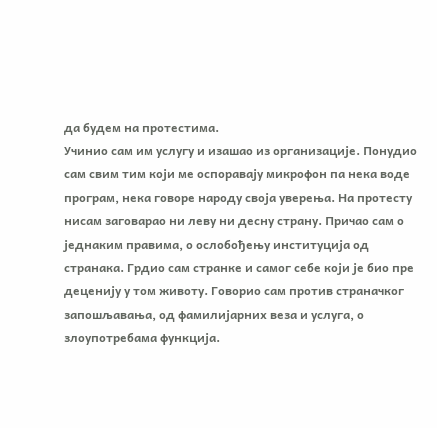да будем на протестима.
Учинио сам им услугу и изашао из организације. Понудио сам свим тим који ме оспоравају микрофон па нека воде програм, нека говоре народу своја уверења. На протесту нисам заговарао ни леву ни десну страну. Причао сам о једнаким правима, о ослобођењу институција од странака. Грдио сам странке и самог себе који је био пре деценију у том животу. Говорио сам против страначког запошљавања, од фамилијарних веза и услуга, о злоупотребама функција.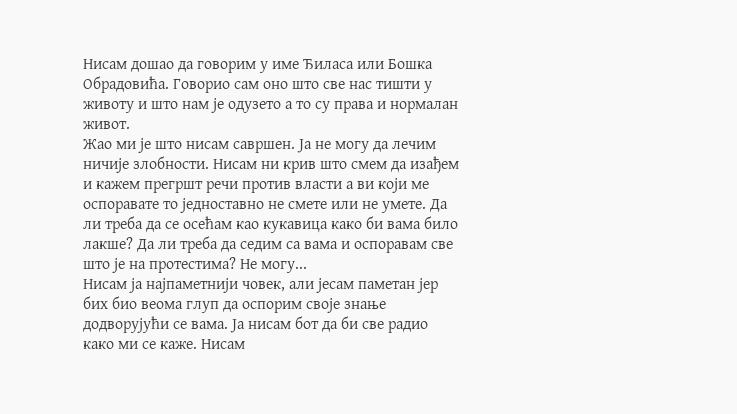Нисам дошао да говорим у име Ђиласа или Бошка Обрадовића. Говорио сам оно што све нас тишти у животу и што нам је одузето а то су права и нормалан живот.
Жао ми је што нисам савршен. Ја не могу да лечим ничије злобности. Нисам ни крив што смем да изађем и кажем прегршт речи против власти а ви који ме оспоравате то једноставно не смете или не умете. Да ли треба да се осећам као кукавица како би вама било лакше? Да ли треба да седим са вама и оспоравам све што је на протестима? Не могу...
Нисам ја најпаметнији човек, али јесам паметан јер бих био веома глуп да оспорим своје знање додворујући се вама. Ја нисам бот да би све радио како ми се каже. Нисам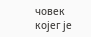човек којег је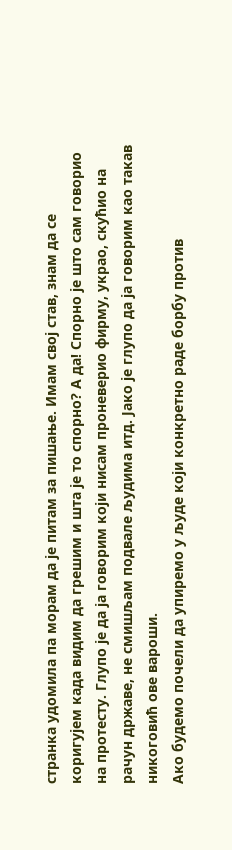странка удомила па морам да је питам за пишање. Имам свој став, знам да се коригујем када видим да грешим и шта је то спорно? А да! Спорно је што сам говорио на протесту. Глупо је да ја говорим који нисам проневерио фирму, украо, скућио на рачун државе, не смишљам подвале људима итд. Јако је глупо да ја говорим као такав никоговић ове вароши.
Ако будемо почели да упиремо у људе који конкретно раде борбу против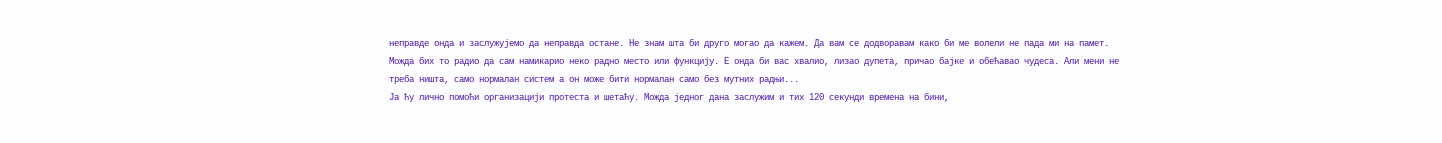неправде онда и заслужујемо да неправда остане. Не знам шта би друго могао да кажем. Да вам се додворавам како би ме волели не пада ми на памет. Можда бих то радио да сам намикарио неко радно место или функцију. Е онда би вас хвалио, лизао дупета, причао бајке и обећавао чудеса. Али мени не треба ништа, само нормалан систем а он може бити нормалан само без мутних радњи...
Ја ћу лично помоћи организацији протеста и шетаћу. Можда једног дана заслужим и тих 120 секунди времена на бини,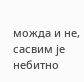можда и не, сасвим је небитно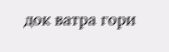док ватра гори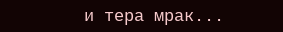и тера мрак...